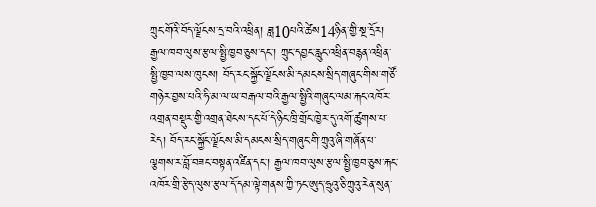ཀྲུང་གོའི་བོད་ལྗོངས་དྲ་བའི་འཕྲིན། ཟླ10པའི་ཚེས14ཉིན་གྱི་སྔ་དྲོར། རྒྱལ་ཁབ་ལུས་རྩལ་སྤྱི་ཁྱབ་ཅུས་དང་། ཀྲུང་དབྱང་རླུང་འཕྲིན་བརྙན་འཕྲིན་སྤྱི་ཁྱབ་ལས་ཁུངས། བོད་རང་སྐྱོང་ལྗོངས་མི་དམངས་སྲིད་གཞུང་གིས་གཙོ་གཉེར་བྱས་པའི་ཧི་མ་ལ་ཡ་བརྒལ་བའི་རྒྱལ་སྤྱིའི་གཞུང་ལམ་རྐང་འཁོར་འགྲན་བསྡུར་གྱི་འགྲན་ཐེངས་དང་པོ་དེ་ཉིང་ཁྲི་གྲོང་ཁྱེར་དུ་འགོ་ཚུགས་པ་རེད། བོད་རང་སྐྱོང་ལྗོངས་མི་དམངས་སྲིད་གཞུང་གི་ཀྲུའུ་ཞི་གཞོན་པ་ལྕགས་ར་བློ་བཟང་བསྟན་འཛིན་དང་། རྒྱལ་ཁབ་ལུས་རྩལ་སྤྱི་ཁྱབ་ཅུས་རྐང་འཁོར་གྲི་རྩེད་ལུས་རྩལ་དོ་དམ་ལྟེ་གནས་ཀྱི་ཏང་ཨུད་ཧྲུའུ་ཅི་ཀྲུའུ་རེན་སུན་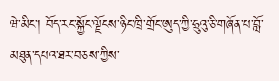ཝེ་མིང་། བོད་རང་སྐྱོང་ལྗོངས་ཉིང་ཁྲི་གྲོང་ཨུད་ཀྱི་ཧྲུའུ་ཅི་གཞོན་པ་བློ་མཐུན་དཔའ་ཐར་བཅས་ཀྱིས་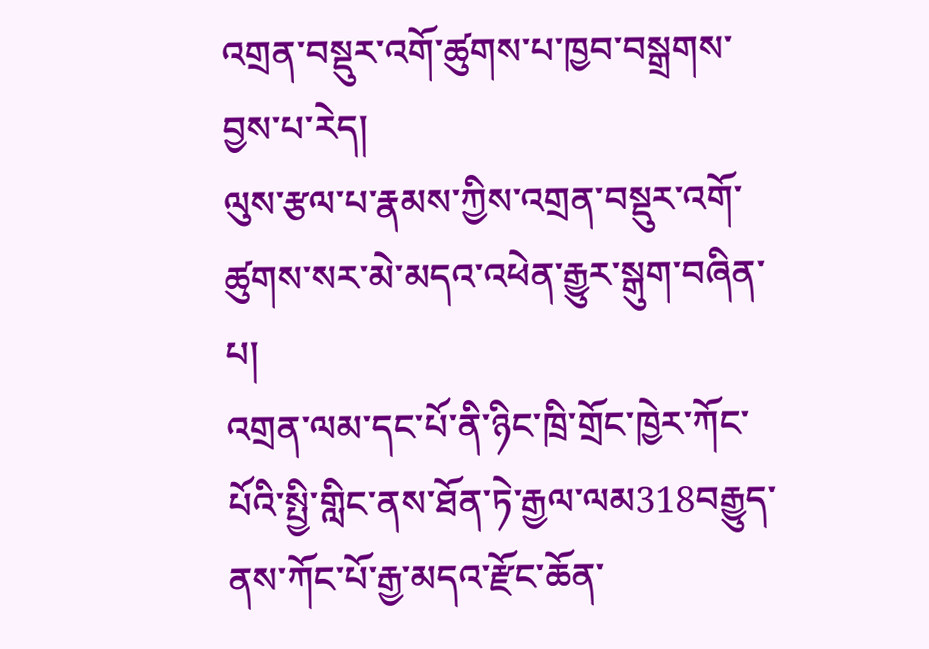འགྲན་བསྡུར་འགོ་ཚུགས་པ་ཁྱབ་བསྒྲགས་བྱས་པ་རེད།
ལུས་རྩལ་པ་རྣམས་ཀྱིས་འགྲན་བསྡུར་འགོ་ཚུགས་སར་མེ་མདའ་འཕེན་རྒྱུར་སྒུག་བཞིན་པ།
འགྲན་ལམ་དང་པོ་ནི་ཉིང་ཁྲི་གྲོང་ཁྱེར་ཀོང་པོའི་སྤྱི་གླིང་ནས་ཐོན་ཏེ་རྒྱལ་ལམ318བརྒྱུད་ནས་ཀོང་པོ་རྒྱ་མདའ་རྫོང་ཆོན་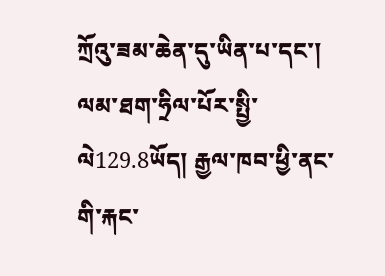ཀྲོའུ་ཟམ་ཆེན་དུ་ཡིན་པ་དང་། ལམ་ཐག་ཧྲིལ་པོར་སྤྱི་ལེ129.8ཡོད། རྒྱལ་ཁབ་ཕྱི་ནང་གི་རྐང་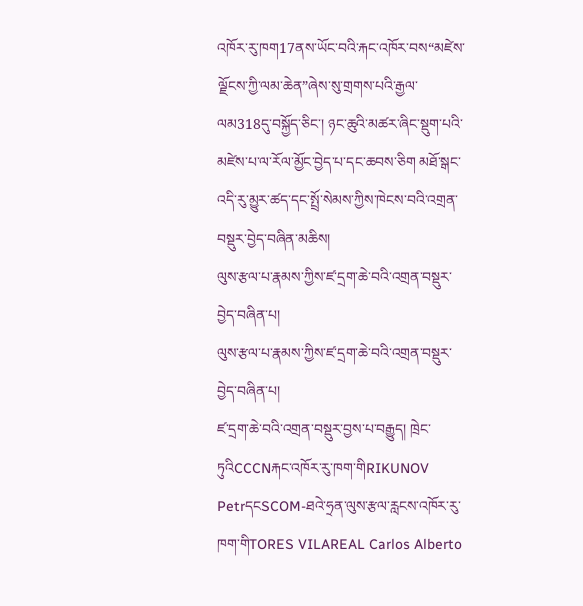འཁོར་རུ་ཁག17ནས་ཡོང་བའི་རྐང་འཁོར་བས“མཛེས་ལྗོངས་ཀྱི་ལམ་ཆེན”ཞེས་སུ་གྲགས་པའི་རྒྱལ་ལམ318དུ་བསྐྱོད་ཅིང་། ཉང་ཆུའི་མཚར་ཞིང་སྡུག་པའི་མཛེས་པ་ལ་རོལ་མྱོང་བྱེད་པ་དང་ཆབས་ཅིག མཐོ་སྒང་འདི་རུ་མྱུར་ཚད་དང་སྤྲོ་སེམས་ཀྱིས་ཁེངས་བའི་འགྲན་བསྡུར་བྱེད་བཞིན་མཆིས།
ལུས་རྩལ་པ་རྣམས་ཀྱིས་ཛ་དྲག་ཆེ་བའི་འགྲན་བསྡུར་བྱེད་བཞིན་པ།
ལུས་རྩལ་པ་རྣམས་ཀྱིས་ཛ་དྲག་ཆེ་བའི་འགྲན་བསྡུར་བྱེད་བཞིན་པ།
ཛ་དྲག་ཆེ་བའི་འགྲན་བསྡུར་བྱས་པ་བརྒྱུད། ཁྲེང་ཏུའིCCCNརྐང་འཁོར་རུ་ཁག་གིRIKUNOV PetrདངSCOM-ཐའེ་ཧྲན་ལུས་རྩལ་རླངས་འཁོར་རུ་ཁག་གིTORES VILAREAL Carlos Alberto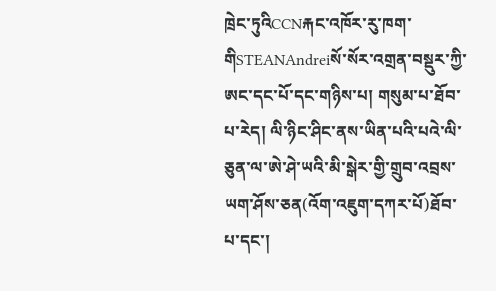ཁྲེང་ཏུའིCCNརྐང་འཁོར་རུ་ཁག་གིSTEANAndreiསོ་སོར་འགྲན་བསྡུར་ཀྱི་ཨང་དང་པོ་དང་གཉིས་པ། གསུམ་པ་ཐོབ་པ་རེད། ལི་ཉིང་ཤིང་ནས་ཡིན་པའི་པའེ་ལི་ཅུན་ལ་ཨེ་ཤེ་ཡའི་མི་སྒེར་གྱི་གྲུབ་འབྲས་ཡག་ཤོས་ཅན(འོག་འཇུག་དཀར་པོ)ཐོབ་པ་དང་།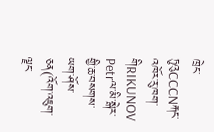ཁྲེང་ཏུའུCCCNརྐང་འཁོར་རུ་ཁག་གིRIKUNOV Petrལ་མི་སྒེར་གྱི་ཆ་བསགས་ཡག་ཤོས་ཅན(འོག་འཇུག་ལྗང་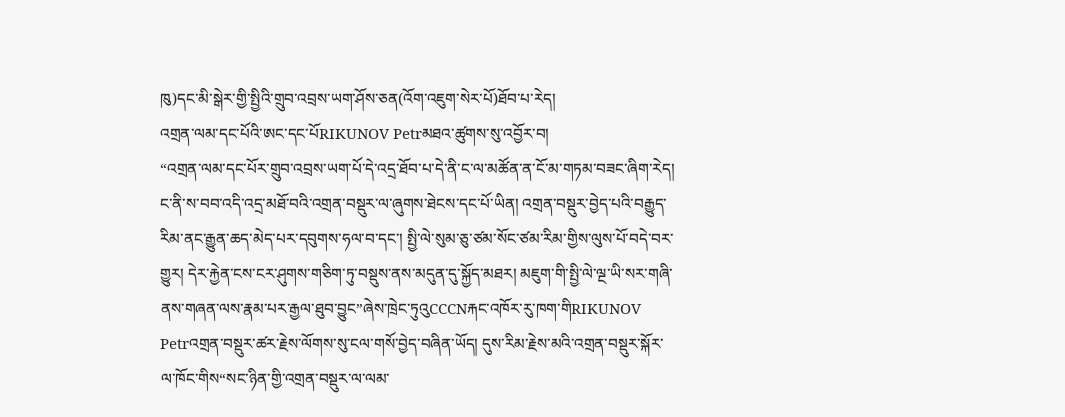ཁུ)དང་མི་སྒེར་གྱི་སྤྱིའི་གྲུབ་འབྲས་ཡག་ཤོས་ཅན(འོག་འཇུག་སེར་པོ)ཐོབ་པ་རེད།
འགྲན་ལམ་དང་པོའི་ཨང་དང་པོRIKUNOV Petrམཐའ་ཚུགས་སུ་འབྱོར་བ།
“འགྲན་ལམ་དང་པོར་གྲུབ་འབྲས་ཡག་པོ་དེ་འདྲ་ཐོབ་པ་དེ་ནི་ང་ལ་མཚོན་ན་ངོ་མ་གཏམ་བཟང་ཞིག་རེད། ང་ནི་ས་བབ་འདི་འདྲ་མཐོ་བའི་འགྲན་བསྡུར་ལ་ཞུགས་ཐེངས་དང་པོ་ཡིན། འགྲན་བསྡུར་བྱེད་པའི་བརྒྱུད་རིམ་ནང་རྒྱུན་ཆད་མེད་པར་དབུགས་ཧལ་བ་དང་། སྤྱི་ལེ་སུམ་ཅུ་ཙམ་སོང་ཙམ་རིམ་གྱིས་ལུས་པོ་བདེ་བར་གྱུར། དེར་རྐྱེན་ངས་ངར་ཤུགས་གཅིག་ཏུ་བསྡུས་ནས་མདུན་དུ་སྐྱོད་མཐར། མཇུག་གི་སྤྱི་ལེ་ལྔ་ཡི་སར་གཞི་ནས་གཞན་ལས་རྣམ་པར་རྒྱལ་ཐུབ་བྱུང”ཞེས་ཁྲེང་ཏུའུCCCNརྐང་འཁོར་རུ་ཁག་གིRIKUNOV Petrའགྲན་བསྡུར་ཚར་རྗེས་ལོགས་སུ་ངལ་གསོ་བྱེད་བཞིན་ཡོད། དུས་རིམ་རྗེས་མའི་འགྲན་བསྡུར་སྐོར་ལ་ཁོང་གིས“སང་ཉིན་གྱི་འགྲན་བསྡུར་ལ་ལམ་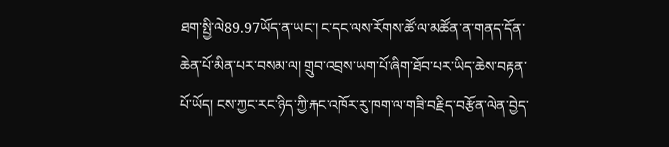ཐག་སྤྱི་ལེ89.97ཡོད་ན་ཡང་། ང་དང་ལས་རོགས་ཚོ་ལ་མཚོན་ན་གནད་དོན་ཆེན་པོ་མིན་པར་བསམ་ལ། གྲུབ་འབྲས་ཡག་པོ་ཞིག་ཐོབ་པར་ཡིད་ཆེས་བརྟན་པོ་ཡོད། ངས་ཀྱང་རང་ཉིད་ཀྱི་རྐང་འཁོར་རུ་ཁག་ལ་གཟི་བརྗིད་བརྩོན་ལེན་བྱེད་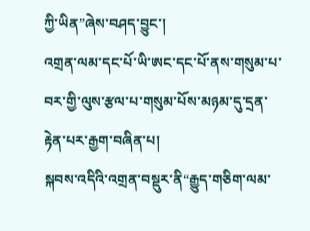ཀྱི་ཡིན”ཞེས་བཤད་བྱུང་།
འགྲན་ལམ་དང་པོ་ཡི་ཨང་དང་པོ་ནས་གསུམ་པ་བར་གྱི་ལུས་རྩལ་པ་གསུམ་པོས་མཉམ་དུ་དྲན་རྟེན་པར་རྒྱག་བཞིན་པ།
སྐབས་འདིའི་འགྲན་བསྡུར་ནི“རྒྱུད་གཅིག་ལམ་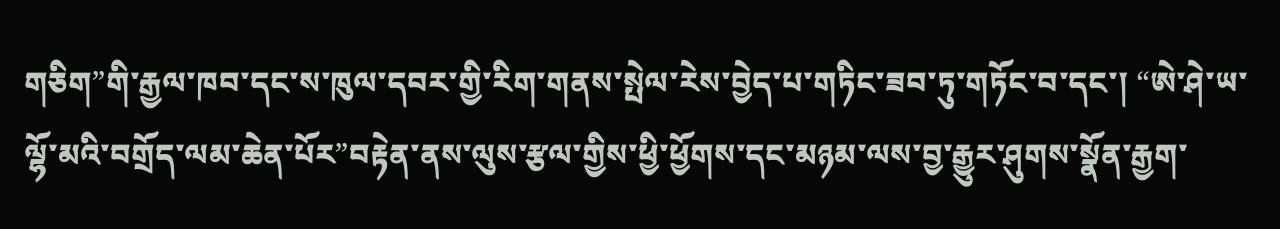གཅིག”གི་རྒྱལ་ཁབ་དང་ས་ཁུལ་དབར་གྱི་རིག་གནས་སྤེལ་རེས་བྱེད་པ་གཏིང་ཟབ་ཏུ་གཏོང་བ་དང་། “ཨེ་ཤེ་ཡ་ལྷོ་མའི་བགྲོད་ལམ་ཆེན་པོར”བརྟེན་ནས་ལུས་རྩལ་གྱིས་ཕྱི་ཕྱོགས་དང་མཉམ་ལས་བྱ་རྒྱུར་ཤུགས་སྣོན་རྒྱག་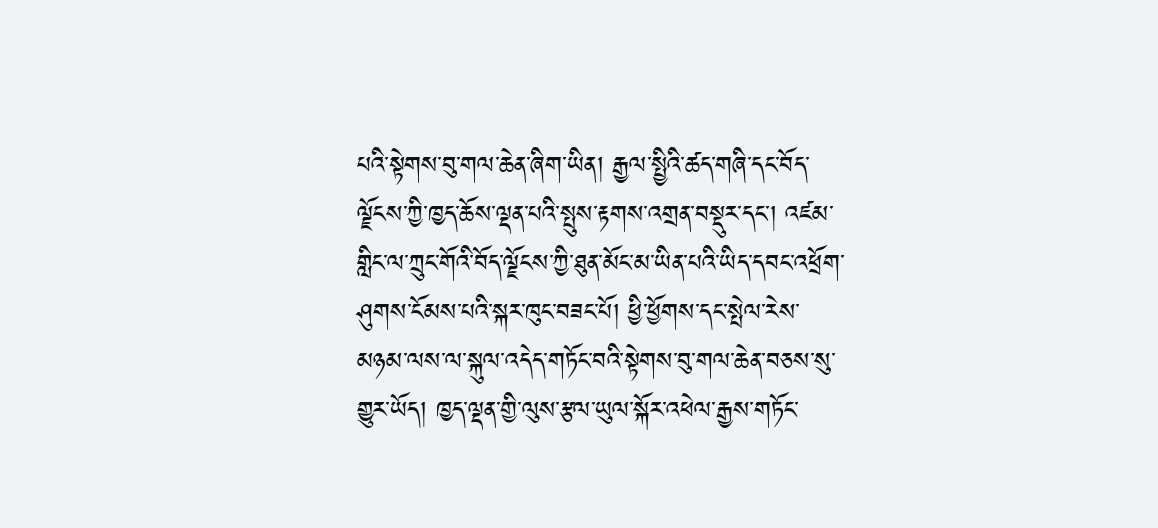པའི་སྟེགས་བུ་གལ་ཆེན་ཞིག་ཡིན། རྒྱལ་སྤྱིའི་ཚད་གཞི་དང་བོད་ལྗོངས་ཀྱི་ཁྱད་ཆོས་ལྡན་པའི་སྤུས་རྟགས་འགྲན་བསྡུར་དང་། འཛམ་གླིང་ལ་ཀྲུང་གོའི་བོད་ལྗོངས་ཀྱི་ཐུན་མོང་མ་ཡིན་པའི་ཡིད་དབང་འཕྲོག་ཤུགས་ངོམས་པའི་སྐར་ཁུང་བཟང་པོ། ཕྱི་ཕྱོགས་དང་སྤེལ་རེས་མཉམ་ལས་ལ་སྐུལ་འདེད་གཏོང་བའི་སྟེགས་བུ་གལ་ཆེན་བཅས་སུ་གྱུར་ཡོད། ཁྱད་ལྡན་གྱི་ལུས་རྩལ་ཡུལ་སྐོར་འཕེལ་རྒྱས་གཏོང་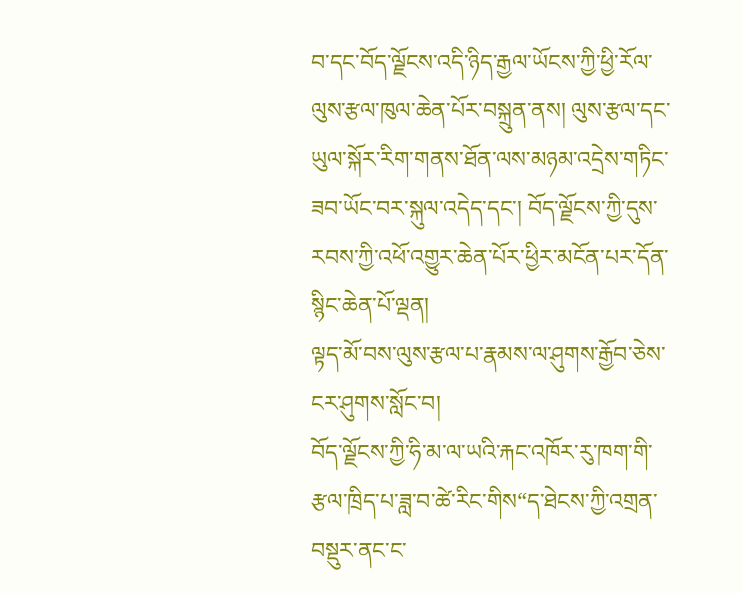བ་དང་བོད་ལྗོངས་འདི་ཉིད་རྒྱལ་ཡོངས་ཀྱི་ཕྱི་རོལ་ལུས་རྩལ་ཁུལ་ཆེན་པོར་བསྐྲུན་ནས། ལུས་རྩལ་དང་ཡུལ་སྐོར་རིག་གནས་ཐོན་ལས་མཉམ་འདྲེས་གཏིང་ཟབ་ཡོང་བར་སྐུལ་འདེད་དང་། བོད་ལྗོངས་ཀྱི་དུས་རབས་ཀྱི་འཕོ་འགྱུར་ཆེན་པོར་ཕྱིར་མངོན་པར་དོན་སྙིང་ཆེན་པོ་ལྡན།
ལྟད་མོ་བས་ལུས་རྩལ་པ་རྣམས་ལ་ཤུགས་རྒྱོབ་ཅེས་ངར་ཤུགས་སློང་བ།
བོད་ལྗོངས་ཀྱི་ཧི་མ་ལ་ཡའི་རྐང་འཁོར་རུ་ཁག་གི་རྩལ་ཁྲིད་པ་ཟླ་བ་ཚེ་རིང་གིས“ད་ཐེངས་ཀྱི་འགྲན་བསྡུར་ནང་ང་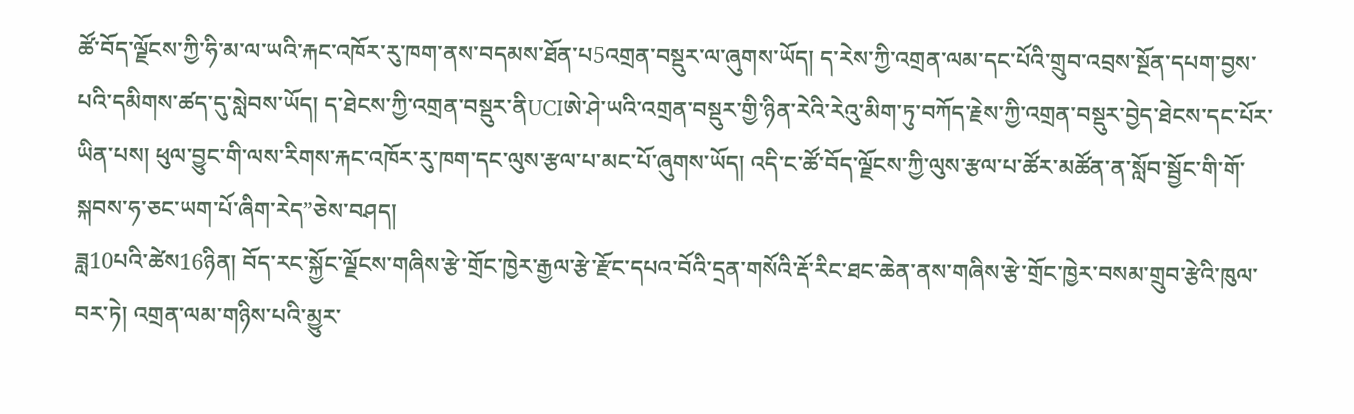ཚོ་བོད་ལྗོངས་ཀྱི་ཧི་མ་ལ་ཡའི་རྐང་འཁོར་རུ་ཁག་ནས་བདམས་ཐོན་པ5འགྲན་བསྡུར་ལ་ཞུགས་ཡོད། ད་རེས་ཀྱི་འགྲན་ལམ་དང་པོའི་གྲུབ་འབྲས་སྔོན་དཔག་བྱས་པའི་དམིགས་ཚད་དུ་སླེབས་ཡོད། ད་ཐེངས་ཀྱི་འགྲན་བསྡུར་ནིUCIཨེ་ཤེ་ཡའི་འགྲན་བསྡུར་གྱི་ཉིན་རེའི་རེའུ་མིག་ཏུ་བཀོད་རྗེས་ཀྱི་འགྲན་བསྡུར་བྱེད་ཐེངས་དང་པོར་ཡིན་པས། ཕུལ་བྱུང་གི་ལས་རིགས་རྐང་འཁོར་རུ་ཁག་དང་ལུས་རྩལ་པ་མང་པོ་ཞུགས་ཡོད། འདི་ང་ཚོ་བོད་ལྗོངས་ཀྱི་ལུས་རྩལ་པ་ཚོར་མཚོན་ན་སློབ་སྦྱོང་གི་གོ་སྐབས་ཧ་ཅང་ཡག་པོ་ཞིག་རེད”ཅེས་བཤད།
ཟླ10པའི་ཚེས16ཉིན། བོད་རང་སྐྱོང་ལྗོངས་གཞིས་རྩེ་གྲོང་ཁྱེར་རྒྱལ་རྩེ་རྫོང་དཔའ་བོའི་དྲན་གསོའི་རྡོ་རིང་ཐང་ཆེན་ནས་གཞིས་རྩེ་གྲོང་ཁྱེར་བསམ་གྲུབ་རྩེའི་ཁུལ་བར་ཏེ། འགྲན་ལམ་གཉིས་པའི་མྱུར་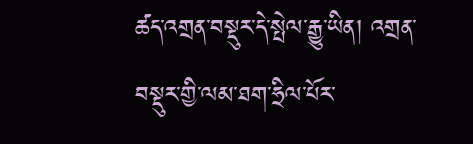ཚད་འགྲན་བསྡུར་དེ་སྤེལ་རྒྱུ་ཡིན། འགྲན་བསྡུར་གྱི་ལམ་ཐག་ཧྲིལ་པོར་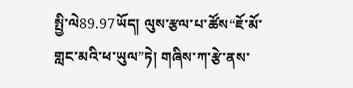སྤྱི་ལེ89.97ཡོད། ལུས་རྩལ་པ་ཚོས“ཇོ་མོ་གླང་མའི་ཕ་ཡུལ”ཏེ། གཞིས་ཀ་རྩེ་ནས་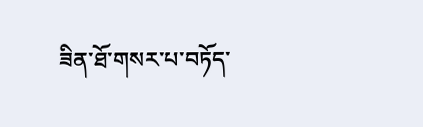ཟིན་ཐོ་གསར་པ་བཏོད་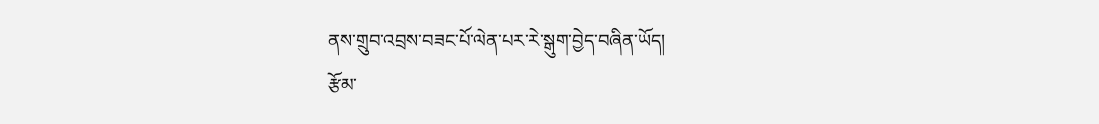ནས་གྲུབ་འབྲས་བཟང་པོ་ལེན་པར་རེ་སྒུག་བྱེད་བཞིན་ཡོད།
རྩོམ་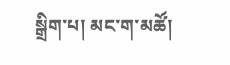སྒྲིག་པ། མང་ག་མཚོ།